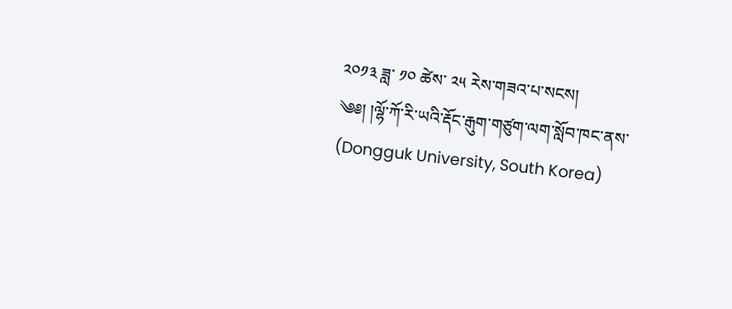༢༠༡༣ ཟླ་ ༡༠ ཚེས་ ༢༥ རེས་གཟའ་པ་སངས།
༄༅། །ལྷོ་ཀོ་རི་ཡའི་རྡོང་རྒུག་གཙུག་ལག་སློབ་ཁང་ནས་ (Dongguk University, South Korea)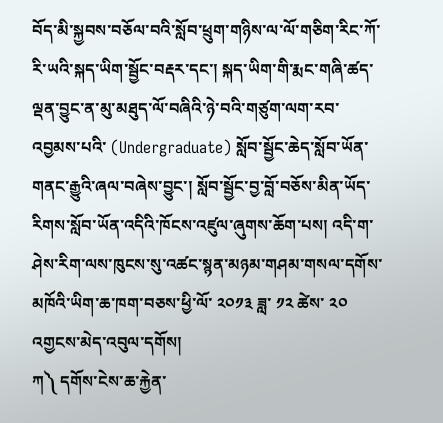བོད་མི་སྐྱབས་བཅོལ་བའི་སློབ་ཕྲུག་གཉིས་ལ་ལོ་གཅིག་རིང་ཀོ་རི་ཡའི་སྐད་ཡིག་སྦྱོང་བརྡར་དང་། སྐད་ཡིག་གི་རྨང་གཞི་ཚད་ལྡན་བྱུང་ན་མུ་མཐུད་ལོ་བཞིའི་ཉེ་བའི་གཙུག་ལག་རབ་འབྱམས་པའི་ (Undergraduate) སློབ་སྦྱོང་ཆེད་སློབ་ཡོན་གནང་རྒྱུའི་ཞལ་བཞེས་བྱུང་། སློབ་སྦྱོང་བྱ་བློ་བཅོས་མིན་ཡོད་རིགས་སློབ་ཡོན་འདིའི་ཁོངས་འཛུལ་ཞུགས་ཆོག་པས། འདི་ག་ཤེས་རིག་ལས་ཁུངས་སུ་འཚང་སྙན་མཉམ་གཤམ་གསལ་དགོས་མཁོའི་ཡིག་ཆ་ཁག་བཅས་ཕྱི་ལོ་ ༢༠༡༣ ཟླ་ ༡༢ ཚེས་ ༢༠ འགྱངས་མེད་འབུལ་དགོས།
ཀ༽ དགོས་ངེས་ཆ་རྐྱེན་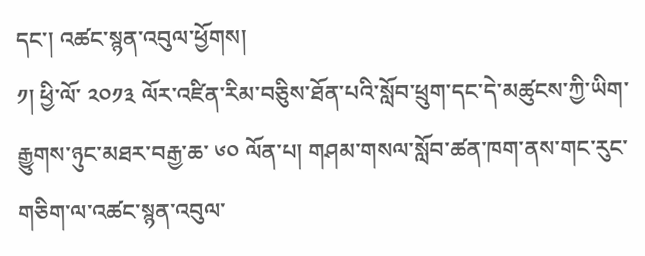དང་། འཚང་སྙན་འབུལ་ཕྱོགས།
༡། ཕྱི་ལོ་ ༢༠༡༣ ལོར་འཛིན་རིམ་བཅིུས་ཐོན་པའི་སློབ་ཕྲུག་དང་དེ་མཚུངས་ཀྱི་ཡིག་རྒྱུགས་ཉུང་མཐར་བརྒྱ་ཆ་ ༦༠ ལོན་པ། གཤམ་གསལ་སློབ་ཚན་ཁག་ནས་གང་རུང་གཅིག་ལ་འཚང་སྙན་འབུལ་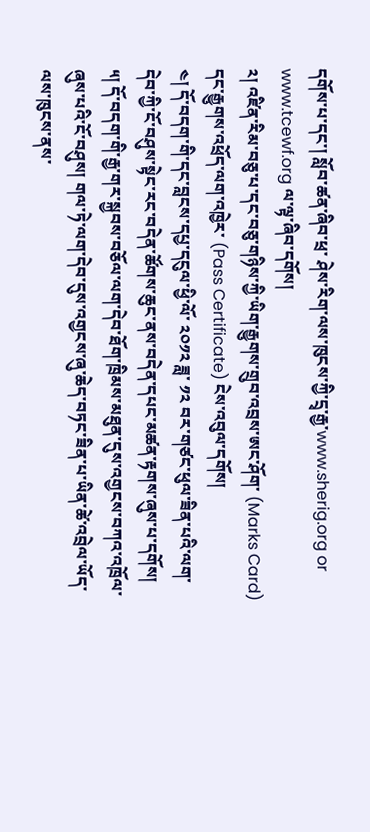དགོས་པ་དང་། སློབ་ཚན་ཞིབ་ཕྲ་ ཤེས་རིག་ལས་ཁུངས་ཀྱི་དྲྭ་རྒྱ་www.sherig.org or www.tcewf.org ལ་ལྟ་ཞིབ་དགོས།
༢། འཛིན་རིམ་བཅུ་པ་དང་བཅུ་གཉིས་ཀྱི་ཡིག་རྒྱུགས་གྲུབ་འབྲས་ཨང་ཤོག་ (Marks Card) དང་རྒྱུགས་འཕྲོད་ལག་འཁྱེར་ (Pass Certificate) ངེས་འབུལ་དགོས།
༤། དོ་བདག་གི་དང་བླངས་དཔྱ་དངུལ་ཕྱི་ལོ་ ༢༠༡༢ ཟླ་ ༡༢ བར་གཙང་ཕུལ་ཟིན་པའི་ལག་དེབ་ཀྱི་ངོ་བཤུས་སྟེང་རང་བདེན་ཚོགས་ཆུང་ནས་བདེན་དཔང་མཚན་རྟགས་ཞུས་པ་དགོས།
༥། དོ་བདག་གི་རྒྱ་གར་སྐྱབས་བཅོལ་ལག་དེབ་ཐོག་ཁྲིམས་མཐུན་དུས་འགྱངས་བཀའ་འཁྲོལ་ཞུས་པའི་ངོ་བཤུས། གལ་ཏེ་ལག་དེབ་དུས་འགྱངས་ཞུ་ཆེད་བཏང་ཟིན་པ་ཡིན་ཚེ་འབྲེལ་ཡོད་ལས་ཁུངས་ནས་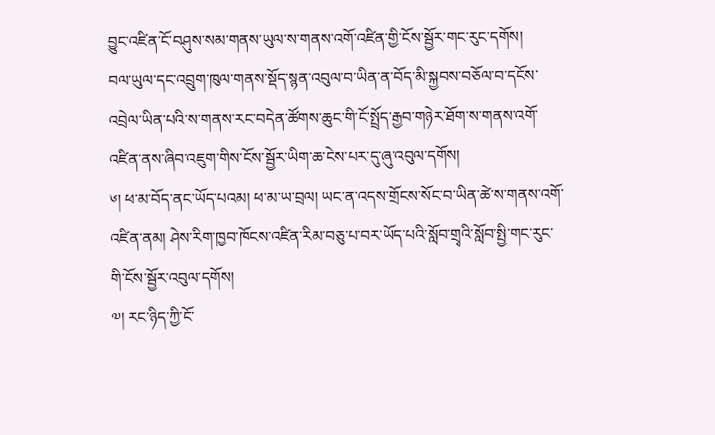བྱུང་འཛིན་ངོ་བཤུས་སམ་གནས་ཡུལ་ས་གནས་འགོ་འཛིན་གྱི་ངོས་སྦྱོར་གང་རུང་དགོས།
བལ་ཡུལ་དང་འབྲུག་ཁུལ་གནས་སྡོད་སྙན་འབུལ་བ་ཡིན་ན་བོད་མི་སྐྱབས་བཅོལ་བ་དངོས་འབྲེལ་ཡིན་པའི་ས་གནས་རང་བདེན་ཚོགས་ཆུང་གི་ངོ་སྤྲོད་རྒྱབ་གཉེར་ཐོག་ས་གནས་འགོ་འཛིན་ནས་ཞིབ་འཇུག་གིས་ངོས་སྦྱོར་ཡིག་ཆ་ངེས་པར་དུ་ཞུ་འབུལ་དགོས།
༦། ཕ་མ་བོད་ནང་ཡོད་པའམ། ཕ་མ་ཡ་བྲལ། ཡང་ན་འདས་གྲོངས་སོང་བ་ཡིན་ཚེ་ས་གནས་འགོ་འཛིན་ནམ། ཤེས་རིག་ཁྱབ་ཁོངས་འཛིན་རིམ་བཅུ་པ་བར་ཡོད་པའི་སློབ་གྲྭའི་སློབ་སྤྱི་གང་རུང་གི་ངོས་སྦྱོར་འབུལ་དགོས།
༧། རང་ཉིད་ཀྱི་ངོ་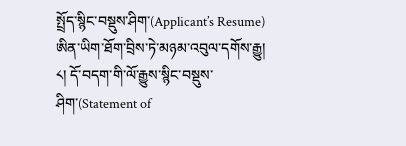སྤྲོད་སྙིང་བསྡུས་ཤིག་(Applicant’s Resume) ཨིན་ཡིག་ཐོག་བྲིས་ཏེ་མཉམ་འབུལ་དགོས་རྒྱུ།
༨། དོ་བདག་གི་ལོ་རྒྱུས་སྙིང་བསྡུས་ཤིག་(Statement of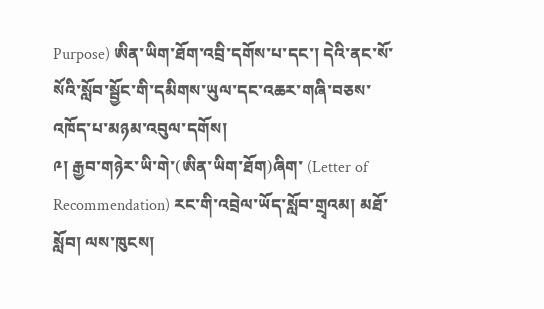Purpose) ཨིན་ཡིག་ཐོག་འབྲི་དགོས་པ་དང་། དེའི་ནང་སོ་སོའི་སློབ་སྦྱོང་གི་དམིགས་ཡུལ་དང་འཆར་གཞི་བཅས་འཁོད་པ་མཉམ་འབུལ་དགོས།
༩། རྒྱབ་གཉེར་ཡི་གེ་(ཨིན་ཡིག་ཐོག)ཞིག་ (Letter of Recommendation) རང་གི་འབྲེལ་ཡོད་སློབ་གྲྭའམ། མཐོ་སློབ། ལས་ཁུངས།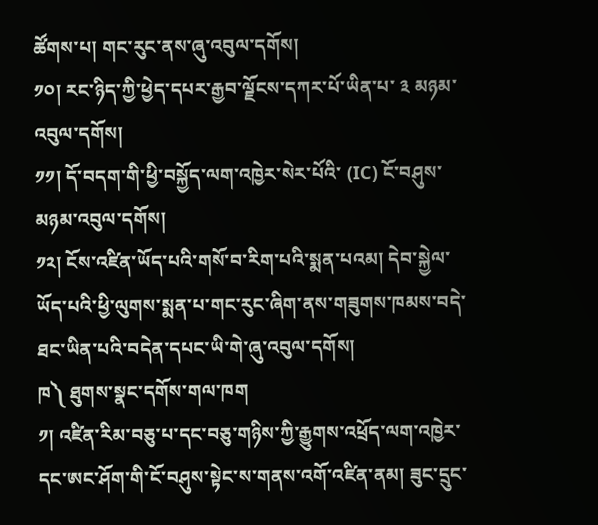ཚོགས་པ། གང་རུང་ནས་ཞུ་འབུལ་དགོས།
༡༠། རང་ཉིད་ཀྱི་ཕྱེད་དཔར་རྒྱབ་ལྗོངས་དཀར་པོ་ཡིན་པ་ ༣ མཉམ་འབུལ་དགོས།
༡༡། དོ་བདག་གི་ཕྱི་བསྐྱོད་ལག་འཁྱེར་སེར་པོའི་ (IC) ངོ་བཤུས་མཉམ་འབུལ་དགོས།
༡༢། ངོས་འཛིན་ཡོད་པའི་གསོ་བ་རིག་པའི་སྨན་པའམ། དེབ་སྐྱེལ་ཡོད་པའི་ཕྱི་ལུགས་སྨན་པ་གང་རུང་ཞིག་ནས་གཟུགས་ཁམས་བདེ་ཐང་ཡིན་པའི་བདེན་དཔང་ཡི་གེ་ཞུ་འབུལ་དགོས།
ཁ༽ ཐུགས་སྣང་དགོས་གལ་ཁག
༡། འཛིན་རིམ་བཅུ་པ་དང་བཅུ་གཉིས་ཀྱི་རྒྱུགས་འཕྲོད་ལག་འཁྱེར་དང་ཨང་ཤོག་གི་ངོ་བཤུས་སྟེང་ས་གནས་འགོ་འཛིན་ནམ། ཟུང་དྲུང་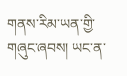གནས་རིམ་ཡན་གྱི་གཞུང་ཞབས། ཡང་ན་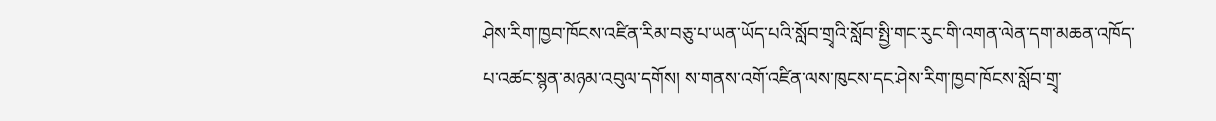ཤེས་རིག་ཁྱབ་ཁོངས་འཛིན་རིམ་བཅུ་པ་ཡན་ཡོད་པའི་སློབ་གྲྭའི་སློབ་སྤྱི་གང་རུང་གི་འགན་ལེན་དག་མཆན་འཁོད་པ་འཚང་སྙན་མཉམ་འབུལ་དགོས། ས་གནས་འགོ་འཛིན་ལས་ཁུངས་དང་ཤེས་རིག་ཁྱབ་ཁོངས་སློབ་གྲྭ་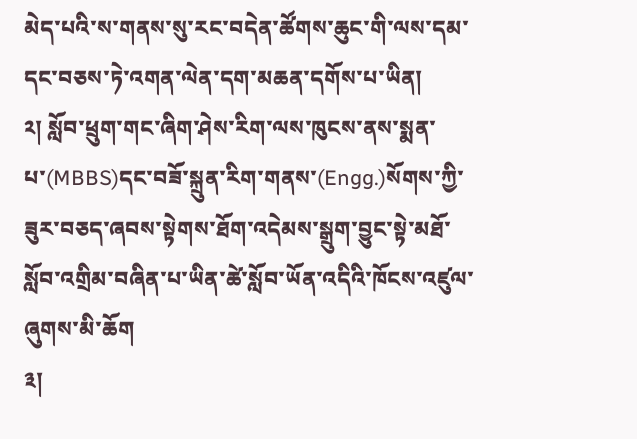མེད་པའི་ས་གནས་སུ་རང་བདེན་ཚོགས་ཆུང་གི་ལས་དམ་དང་བཅས་ཏེ་འགན་ལེན་དག་མཆན་དགོས་པ་ཡིན།
༢། སློབ་ཕྲུག་གང་ཞིག་ཤེས་རིག་ལས་ཁུངས་ནས་སྨན་པ་(MBBS)དང་བཟོ་སྐྲུན་རིག་གནས་(Engg.)སོགས་ཀྱི་ཟུར་བཅད་ཞབས་སྟེགས་ཐོག་འདེམས་སྒྲུག་བྱུང་སྟེ་མཐོ་སློབ་འགྲིམ་བཞིན་པ་ཡིན་ཚེ་སློབ་ཡོན་འདིའི་ཁོངས་འཛུལ་ཞུགས་མི་ཆོག
༣།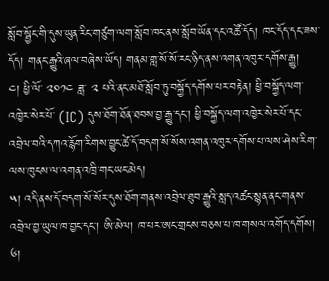སློབ་སྦྱོང་གི་དུས་ཡུན་རིང་གཙུག་ལག་སློབ་ཁང་ནས་སློབ་ཡོན་དང་འཚོ་དོད། ཁང་དོད་དང་ཟས་དོད། གནང་རྒྱུའི་ཞལ་བཞེས་ཡོད། གནམ་གླ་སོ་སོ་རང་ཉིད་ནས་འགན་འཁུར་དགོས་རྒྱུ།
༤། ཕྱི་ལོ་ ༢༠༡༤ ཟླ་ ༢ པའི་ནང་མཐོ་སློབ་ཏུ་བསྐྱོད་དགོས་པར་བརྟེན། ཕྱི་བསྐྱོད་ལག་འཁྱེར་སེར་པོ་ (IC) དུས་ཐོག་ཐོན་ཐབས་བྱ་རྒྱུ་དང་། ཕྱི་བསྐྱོད་ལག་འཁྱེར་སེར་པོ་དང་འབྲེལ་བའི་དཀའ་རྙོག་རིགས་བྱུང་ཚེ་དོ་བདག་སོ་སོས་འགན་འཁུར་དགོས་པ་ལས་ཤེས་རིག་ལས་ཁུངས་ལ་འགན་འཁྲི་གང་ཡང་མེད།
༥། འདི་ནས་དོ་བདག་སོ་སོར་དུས་ཐོག་གནས་འབྲེལ་ཐུབ་རྒྱུའི་སླད་འཚང་སྙན་ནང་གནས་འབྲེལ་བྱ་ཡུལ་ཁ་བྱང་དང་། ཨི་མེལ། ཁ་པར་ཨང་གྲངས་བཅས་པ་ཁ་གསལ་འགོད་དགོས།
༦།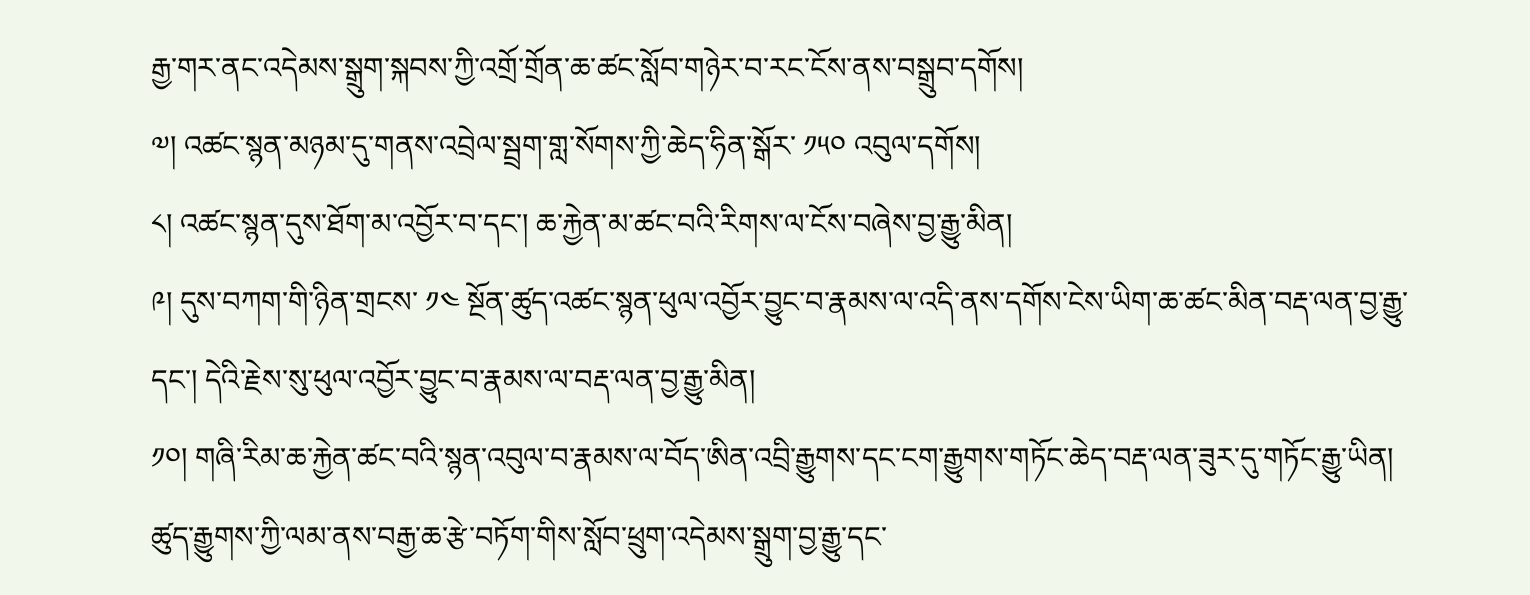རྒྱ་གར་ནང་འདེམས་སྒྲུག་སྐབས་ཀྱི་འགྲོ་གྲོན་ཆ་ཚང་སློབ་གཉེར་བ་རང་ངོས་ནས་བསྒྲུབ་དགོས།
༧། འཚང་སྙན་མཉམ་དུ་གནས་འབྲེལ་སྦྲག་གླ་སོགས་ཀྱི་ཆེད་ཧིན་སྒོར་ ༡༥༠ འབུལ་དགོས།
༨། འཚང་སྙན་དུས་ཐོག་མ་འབྱོར་བ་དང་། ཆ་རྐྱེན་མ་ཚང་བའི་རིགས་ལ་ངོས་བཞེས་བྱ་རྒྱུ་མིན།
༩། དུས་བཀག་གི་ཉིན་གྲངས་ ༡༤ སྔོན་ཚུད་འཚང་སྙན་ཕུལ་འབྱོར་བྱུང་བ་རྣམས་ལ་འདི་ནས་དགོས་ངེས་ཡིག་ཆ་ཚང་མིན་བརྡ་ལན་བྱ་རྒྱུ་དང་། དེའི་རྗེས་སུ་ཕུལ་འབྱོར་བྱུང་བ་རྣམས་ལ་བརྡ་ལན་བྱ་རྒྱུ་མིན།
༡༠། གཞི་རིམ་ཆ་རྐྱེན་ཚང་བའི་སྙན་འབུལ་བ་རྣམས་ལ་བོད་ཨིན་འབྲི་རྒྱུགས་དང་ངག་རྒྱུགས་གཏོང་ཆེད་བརྡ་ལན་ཟུར་དུ་གཏོང་རྒྱུ་ཡིན། ཚུད་རྒྱུགས་ཀྱི་ལམ་ནས་བརྒྱ་ཆ་རྩེ་བཏོག་གིས་སློབ་ཕྲུག་འདེམས་སྒྲུག་བྱ་རྒྱུ་དང་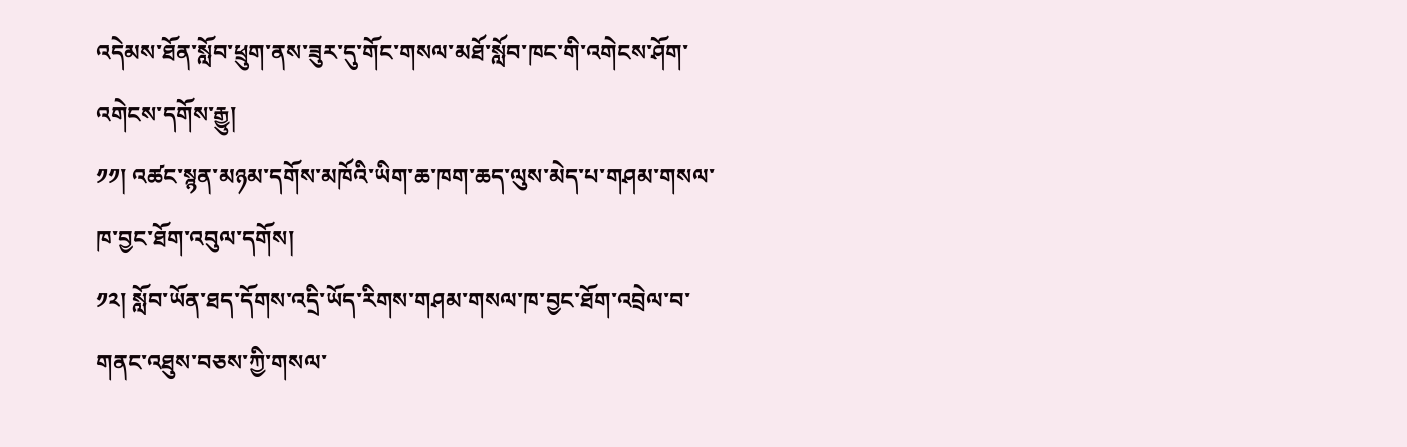འདེམས་ཐོན་སློབ་ཕྲུག་ནས་ཟུར་དུ་གོང་གསལ་མཐོ་སློབ་ཁང་གི་འགེངས་ཤོག་འགེངས་དགོས་རྒྱུ།
༡༡། འཚང་སྙན་མཉམ་དགོས་མཁོའི་ཡིག་ཆ་ཁག་ཆད་ལུས་མེད་པ་གཤམ་གསལ་ཁ་བྱང་ཐོག་འབུལ་དགོས།
༡༢། སློབ་ཡོན་ཐད་དོགས་འདྲི་ཡོད་རིགས་གཤམ་གསལ་ཁ་བྱང་ཐོག་འབྲེལ་བ་གནང་འཐུས་བཅས་ཀྱི་གསལ་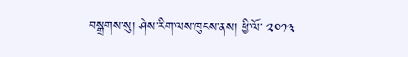བསྒྲགས་སུ། ཤེས་རིག་ལས་ཁུངས་ནས། ཕྱི་ལོ་ ༢༠༡༣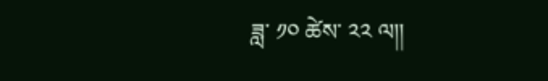ཟླ་ ༡༠ ཚེས་ ༢༢ ལ།།